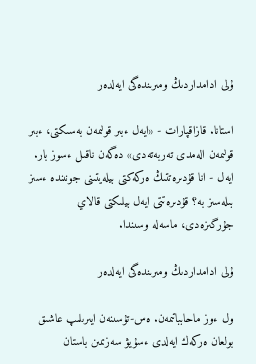ۇلى ادامداردىڭ ومىرىندەگى ايەلدەر

استانا. قازاقپارات - «ايەل ءبىر قولىمەن بەسىكتى، ءبىر قولىمەن الەمدى تەربەتەدى» دەگەن ناقىل ءسوز بار. ايەل - انا قۇدىرەتتىڭ ەركەكتى بيلەيتىنى جونىندە ءسىز بىلەسىز بە؟ قۇدىرەتتى ايەل بيلىكتى قالاي جۇرگىزەدى، ماسەلە وسىندا.

ۇلى ادامداردىڭ ومىرىندەگى ايەلدەر

ول ءوز ماحابباتىمەن. ەس-تۇسىنەن ايىرىلىپ عاشىق بولعان ەركەك ايەلدى ءسۇيۋ سەزىمىن باستان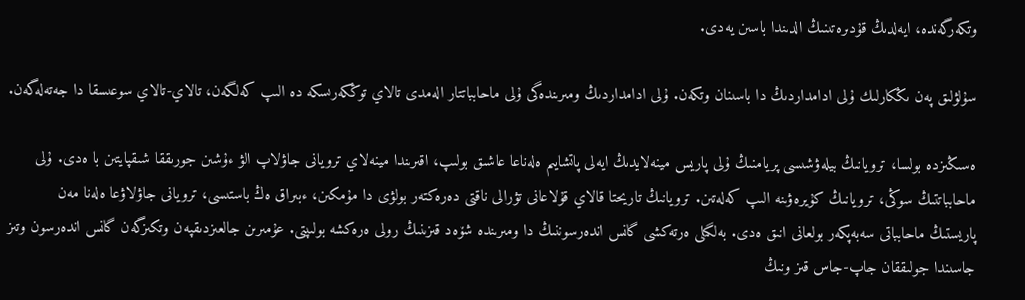وتكەرگەندە، ايەلدىڭ قۇدىرەتىنىڭ الدىندا باسىن يەدى.

سۇلۋلىق پەن ىڭكارلىك ۇلى ادامداردىڭ دا باسىنان وتكەن. ۇلى ادامداردىڭ ومىرىندەگى ۇلى ماحابباتتار الەمدى تالاي توڭكەرىسكە دە الىپ كەلگەن، تالاي-تالاي سوعىسقا دا جەتەلەگەن.

ەسىڭىزدە بولسا، ترويانىڭ بيلەۋشىسى پريامنىڭ ۇلى پاريس مينەلايدىڭ ايەلى پاتشايىم ەلەناعا عاشىق بولىپ، اقىرىندا مينەلاي ترويانى جاۋلاپ الۋ ءۇشىن جورىققا شىقپايتىن با ەدى. ۇلى ماحابباتتىڭ سوڭى، ترويانىڭ كۇيرەۋىنە الىپ كەلەتىن. ترويانىڭ تاريحتا قالاي قۇلاعانى تۋرالى ناقتى دەرەكتەر بولۋى دا مۇمكىن، ءبىراق ەڭ باستىسى، ترويانى جاۋلاۋعا ەلەنا مەن پاريستىڭ ماحابباتى سەبەپكەر بولعانى انىق ەدى. بەلگىلى ەرتەكشى گانس اندەرسوننىڭ دا ومىرىندە شۆەد قىزىنىڭ رولى ەرەكشە بولىپتى. عۇمىرىن جالعىزدىقپەن وتكىزگەن گانس اندەرسون وتىز جاسىندا جولىققان جاپ-جاس قىز ونىڭ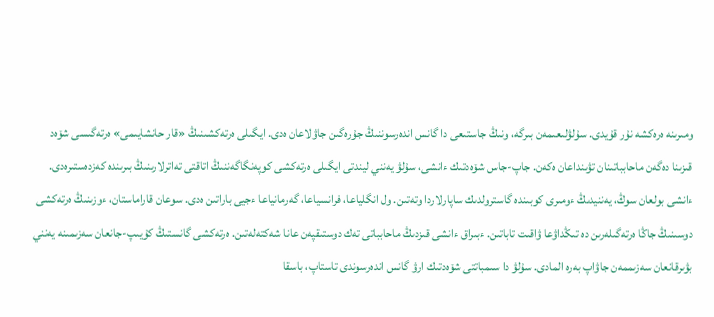ومىرىنە ەرەكشە نۇر قۇيدى. سۇلۋلىعىمەن بىرگە، ونىڭ جاستىعى دا گانس اندەرسوننىڭ جۇرەگىن جاۋلاعان ەدى. ايگىلى ەرتەكشىنىڭ «قار حانشايىمى» ەرتەگىسى شۆەد قىزىنا دەگەن ماحابباتىنان تۋىنداعان ەكەن. جاپ-جاس شۆەدتىك ءانشى، سۇلۋ يەنني ليندتى ايگىلى ەرتەكشى كوپەنگاگەننىڭ اتاقتى تەاترلارىنىڭ بىرىندە كەزدەستىرەدى. ءانشى بولعان سوڭ، يەننيدىڭ ءومىرى كوبىندە گاسترولدىك ساپارلاردا وتەتىن. ول انگلياعا، فرانسياعا، گەرمانياعا ءجيى باراتىن ەدى. سوعان قاراماستان، ءوزىنىڭ ەرتەكشى دوسىنىڭ جاڭا ەرتەگىلەرىن دە تىڭداۋعا ۋاقىت تاباتىن. ءبىراق ءانشى قىزدىڭ ماحابباتى تەك دوستىقپەن عانا شەكتەلەتىن. ەرتەكشى گانستىڭ كۇيىپ-جانعان سەزىمىنە يەنني بۋىرقانعان سەزىممەن جاۋاپ بەرە المادى. سۇلۋ دا سىمباتتى شۆەدتىك ارۋ گانس اندەرسوندى تاستاپ، باسقا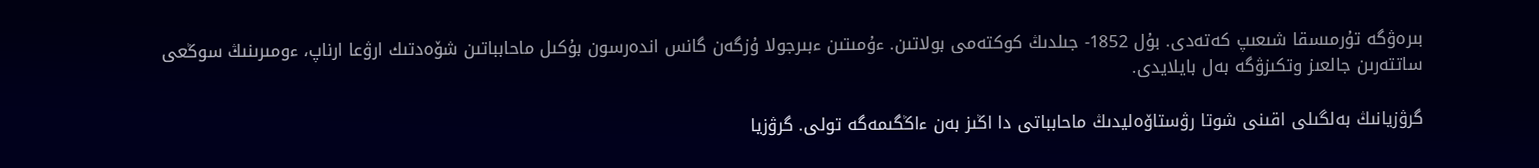بىرەۋگە تۇرمىسقا شىعىپ كەتەدى. بۇل 1852- جىلدىڭ كوكتەمى بولاتىن. ءۇمىتىن ءبىرجولا ۇزگەن گانس اندەرسون بۇكىل ماحابباتىن شۆەدتىك ارۋعا ارناپ، ءومىرىنىڭ سوڭعى ساتتەرىن جالعىز وتكىزۋگە بەل بايلايدى.

گرۋزيانىڭ بەلگىلى اقىنى شوتا رۋستاۆەليدىڭ ماحابباتى دا اڭىز بەن ءاڭگىمەگە تولى. گرۋزيا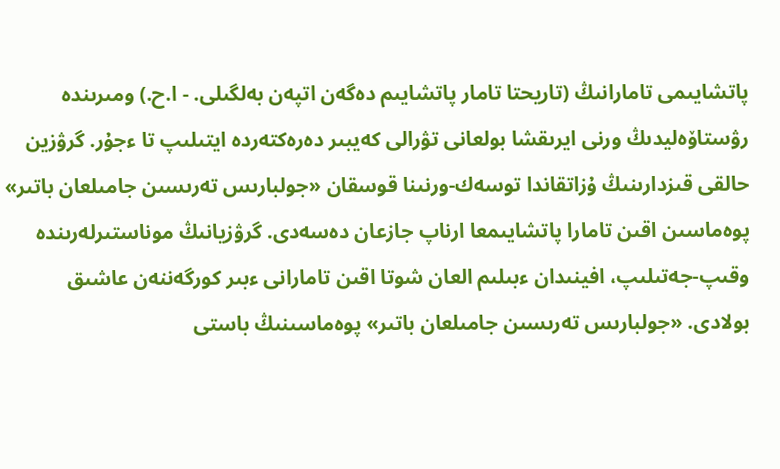پاتشايىمى تامارانىڭ (تاريحتا تامار پاتشايىم دەگەن اتپەن بەلگىلى. - ا.ح.) ومىرىندە رۋستاۆەليدىڭ ورنى ايرىقشا بولعانى تۋرالى كەيبىر دەرەكتەردە ايتىلىپ تا ءجۇر. گرۋزين حالقى قىزدارىنىڭ ۇزاتقاندا توسەك-ورنىنا قوسقان «جولبارىس تەرىسىن جامىلعان باتىر» پوەماسىن اقىن تامارا پاتشايىمعا ارناپ جازعان دەسەدى. گرۋزيانىڭ موناستىرلەرىندە وقىپ-جەتىلىپ، افينىدان ءبىلىم العان شوتا اقىن تامارانى ءبىر كورگەننەن عاشىق بولادى. «جولبارىس تەرىسىن جامىلعان باتىر» پوەماسىنىڭ باستى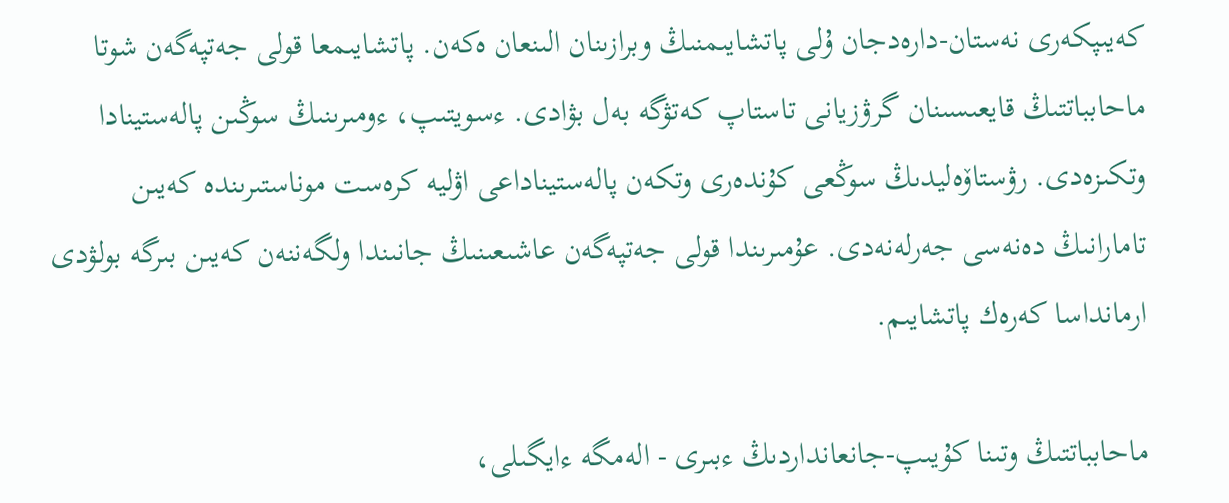كەيىپكەرى نەستان-دارەدجان ۇلى پاتشايىمنىڭ وبرازىنان الىنعان ەكەن. پاتشايىمعا قولى جەتپەگەن شوتا ماحابباتتىڭ قايعىسىنان گرۋزيانى تاستاپ كەتۋگە بەل بۋادى. ءسويتىپ، ءومىرىنىڭ سوڭىن پالەستينادا وتكىزەدى. رۋستاۆەليدىڭ سوڭعى كۇندەرى وتكەن پالەستيناداعى اۋليە كرەست موناستىرىندە كەيىن تامارانىڭ دەنەسى جەرلەنەدى. عۇمىرىندا قولى جەتپەگەن عاشىعىنىڭ جانىندا ولگەننەن كەيىن بىرگە بولۋدى ارمانداسا كەرەك پاتشايىم.

ماحابباتتىڭ وتىنا كۇيىپ-جانعانداردىڭ ءبىرى - الەمگە ءايگىلى،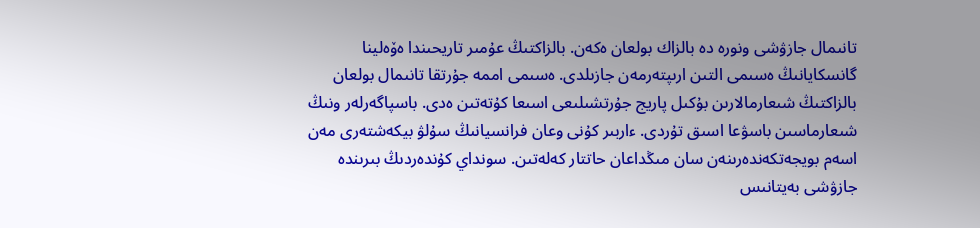تانىمال جازۋشى ونورە دە بالزاك بولعان ەكەن. بالزاكتىڭ عۇمىر تاريحىندا ەۆەلينا گانسكايانىڭ ەسىمى التىن ارىپتەرمەن جازىلدى. ەسىمى اممە جۇرتقا تانىمال بولعان بالزاكتىڭ شىعارمالارىن بۇكىل پاريج جۇرتشىلىعى اسىعا كۇتەتىن ەدى. باسپاگەرلەر ونىڭ شىعارماسىن باسۋعا اسىق تۇردى. ءاربىر كۇنى وعان فرانسيانىڭ سۇلۋ بيكەشتەرى مەن اسەم بويجەتكەندەرىنەن سان مىڭداعان حاتتار كەلەتىن. سونداي كۇندەردىڭ بىرىندە جازۋشى بەيتانىس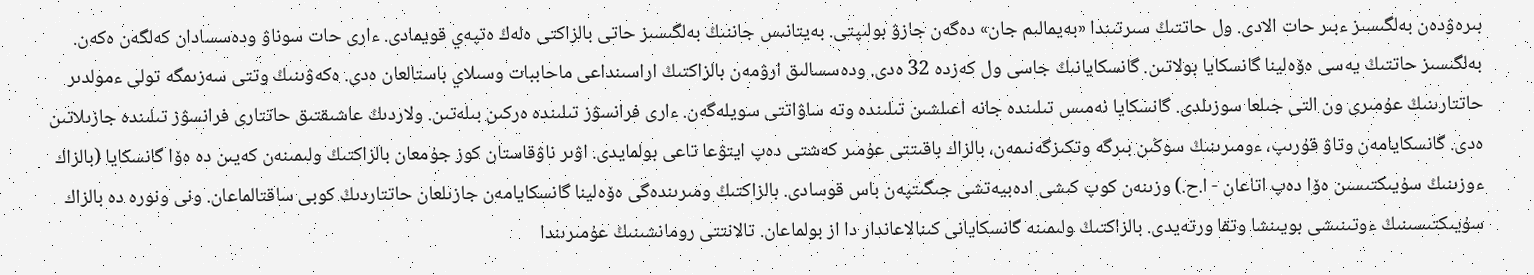بىرەۋدەن بەلگىسىز ءبىر حات الادى. ول حاتتىڭ سىرتىندا «بەيمالىم جان» دەگەن جازۋ بولىپتى. بەيتانىس جاننىڭ بەلگىسىز حاتى بالزاكتى ەلەڭ ەتپەي قويمادى. ءارى حات سوناۋ ودەسسادان كەلگەن ەكەن. بەلگىسىز حاتتىڭ يەسى ەۆەلينا گانسكايا بولاتىن. گانسكايانىڭ جاسى ول كەزدە 32 ەدى. ودەسسالىق ارۋمەن بالزاكتىڭ اراسىنداعى ماحاببات وسىلاي باستالعان ەدى. ەكەۋىنىڭ وتتى سەزىمگە تولى ءمولدىر حاتتارىنىڭ عۇمىرى ون التى جىلعا سوزىلدى. گانسكايا نەمىس تىلىندە جانە اعىلشىن تىلىندە وتە ساۋاتتى سويلەگەن. ءارى فرانسۋز تىلىندە ەركىن بىلەتىن. ولاردىڭ عاشىقتىق حاتتارى فرانسۋز تىلىندە جازىلاتىن ەدى. گانسكايامەن وتاۋ قۇرىپ، ءومىرىنىڭ سوڭىن بىرگە وتكىزگەنىمەن، بالزاك باقىتتى عۇمىر كەشتى دەپ ايتۋعا تاعى بولمايدى. اۋىر ناۋقاستان كوز جۇمعان بالزاكتىڭ ولىمىنەن كەيىن دە ەۆا گانسكايا (بالزاك ءوزىنىڭ سۇيىكتىسىن ەۆا دەپ اتاعان - ا.ح.) وزىنەن كوپ كىشى ادەبيەتشى جىگىتپەن باس قوسادى. بالزاكتىڭ ومىرىندەگى ەۆەلينا گانسكايامەن جازىلعان حاتتاردىڭ كوبى ساقتالماعان. ونى ونورە دە بالزاك سۇيىكتىسىنىڭ ءوتىنىشى بويىنشا وتقا ورتەيدى. بالزاكتىڭ ولىمىنە گانسكايانى كىنالاعاندار دا از بولماعان. تالانتتى رومانشىنىڭ عۇمىرىندا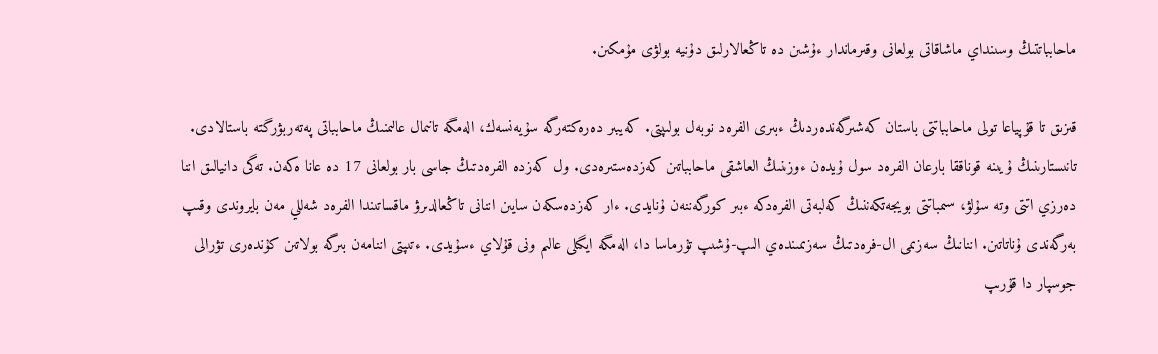ماحابباتتىڭ وسىنداي ماشاقاتى بولعانى وقىرماندار ءۇشىن دە تاڭعالارلىق دۇنيە بولۋى مۇمكىن.

قىزىق تا قۇپياعا تولى ماحابباتتى باستان كەشىرگەندەردىڭ ءبىرى الفرەد نوبەل بولىپتى. كەيبىر دەرەكتەرگە سۇيەنسەك، الەمگە تانىمال عالىمنىڭ ماحابباتى پەتەربۋرگتە باستالادى. تانىستارىنىڭ ۇيىنە قوناققا بارعان الفرەد سول ۇيدەن ءوزىنىڭ العاشقى ماحابباتىن كەزدەستىرەدى. ول كەزدە الفرەدتىڭ جاسى بار بولعانى 17 دە عانا ەكەن. تەگى دانيالىق اننا دەرزي اتتى وتە سۇلۋ، سىمباتتى بويجەتكەننىڭ كەلبەتى الفرەدكە ءبىر كورگەننەن ۇنايدى. ءار كەزدەسكەن سايىن اننانى تاڭعالدىرۋ ماقساتىندا الفرەد شەللي مەن بايروندى وقىپ بەرگەندى ۇناتاتىن. اننانىڭ سەزىمى ال-فرەدتىڭ سەزىمىندەي الىپ-ۇشىپ تۇرماسا دا، الەمگە ايگىلى عالىم ونى قۇلاي ءسۇيدى. ءتىپتى اننامەن بىرگە بولاتىن كۇندەرى تۋرالى جوسپار دا قۇرىپ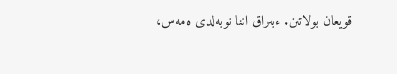قويعان بولاتىن. ءبىراق اننا نوبەلدى ەمەس،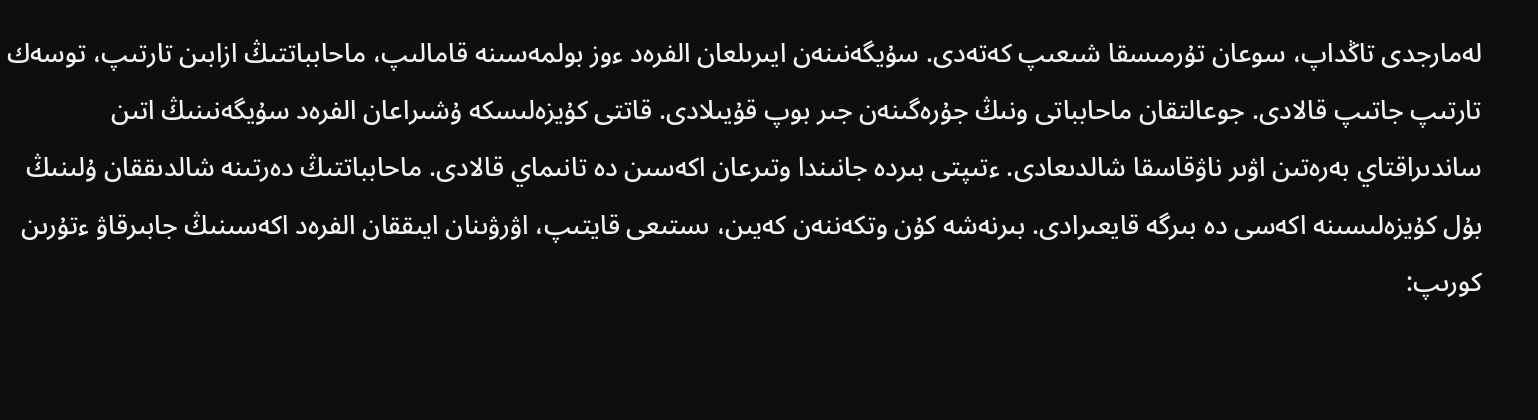لەمارجدى تاڭداپ، سوعان تۇرمىسقا شىعىپ كەتەدى. سۇيگەنىنەن ايىرىلعان الفرەد ءوز بولمەسىنە قامالىپ، ماحابباتتىڭ ازابىن تارتىپ، توسەك تارتىپ جاتىپ قالادى. جوعالتقان ماحابباتى ونىڭ جۇرەگىنەن جىر بوپ قۇيىلادى. قاتتى كۇيزەلىسكە ۇشىراعان الفرەد سۇيگەنىنىڭ اتىن ساندىراقتاي بەرەتىن اۋىر ناۋقاسقا شالدىعادى. ءتىپتى بىردە جانىندا وتىرعان اكەسىن دە تانىماي قالادى. ماحابباتتىڭ دەرتىنە شالدىققان ۇلىنىڭ بۇل كۇيزەلىسىنە اكەسى دە بىرگە قايعىرادى. بىرنەشە كۇن وتكەننەن كەيىن، ىستىعى قايتىپ، اۋرۋىنان ايىققان الفرەد اكەسىنىڭ جابىرقاۋ ءتۇرىن كورىپ: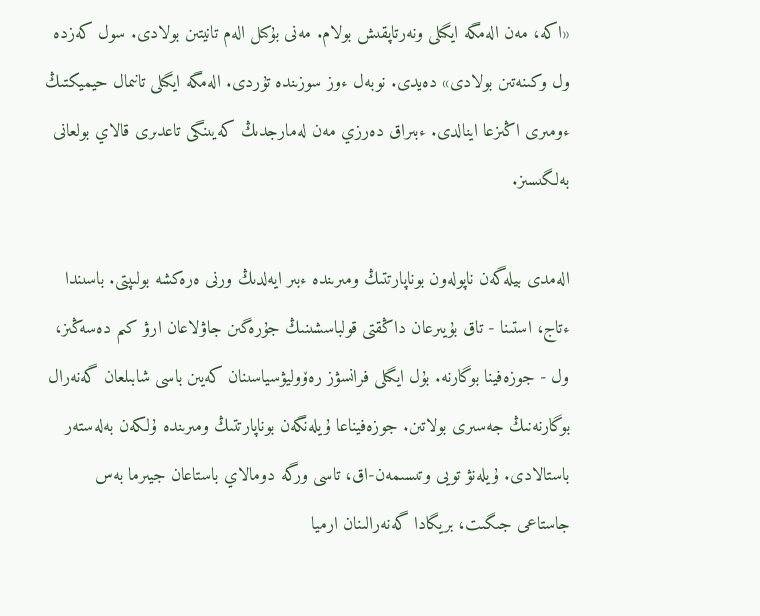«اكە، مەن الەمگە ايگىلى ونەرتاپقىش بولام. مەنى بۇكىل الەم تانيتىن بولادى. سول كەزدە ول وكىنەتىن بولادى» دەيدى. نوبەل ءوز سوزىندە تۇردى. الەمگە ايگىلى تانىمال حيميكتىڭ ءومىرى اڭىزعا اينالدى. ءبىراق دەرزي مەن لەمارجدىڭ كەيىنگى تاعدىرى قالاي بولعانى بەلگىسىز.

الەمدى بيلەگەن ناپولەون بوناپارتتىڭ ومىرىندە ءبىر ايەلدىڭ ورنى ەرەكشە بولىپتى. باسىندا ءتاج، استىنا - تاق بۇيىرعان داڭقتى قولباسشىنىڭ جۇرەگىن جاۋلاعان ارۋ كىم دەسەڭىز، ول - جوزەفينا بوگارنە. بۇل ايگىلى فرانسۋز رەۆوليۋسياسىنان كەيىن باسى شابىلعان گەنەرال بوگارنەنىڭ جەسىرى بولاتىن. جوزەفيناعا ۇيلەنگەن بوناپارتتىڭ ومىرىندە ۇلكەن بەلەستەر باستالادى. ۇيلەنۋ تويى وتىسىمەن-اق، تاسى ورگە دومالاي باستاعان جيىرما بەس جاستاعى جىگىت، بريگادا گەنەرالىنان ارميا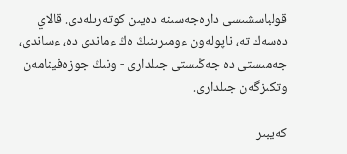قولباسشىسى دارەجەسىنە دەيىن كوتەرىلەدى. قالاي دەسەك تە، ناپولەون ءومىرىنىڭ ەڭ ءماندى دە، ءساندى، جەمىستى دە جەڭىستى جىلدارى - ونىڭ جوزەفينامەن وتكىزگەن جىلدارى.

كەيبىر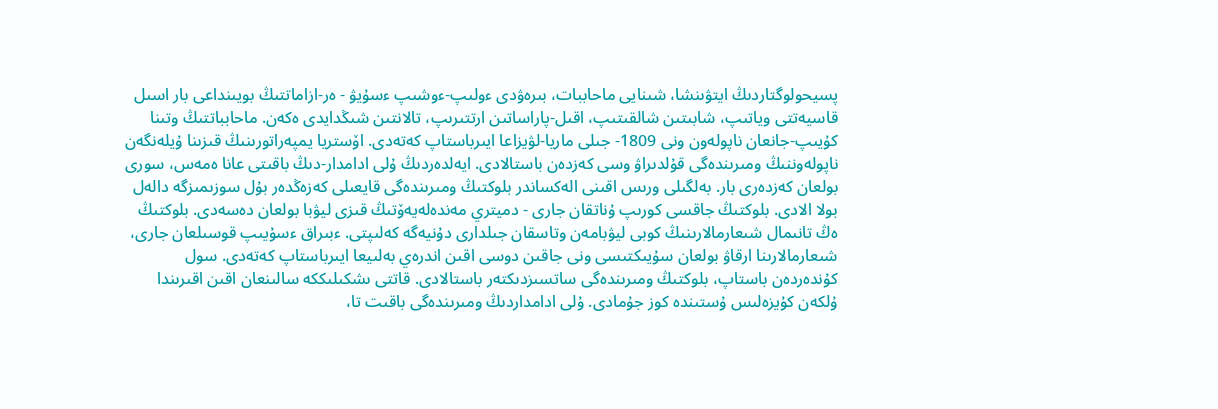پسيحولوگتاردىڭ ايتۋىنشا، شىنايى ماحاببات، بىرەۋدى ءولىپ-ءوشىپ ءسۇيۋ - ەر-ازاماتتىڭ بويىنداعى بار اسىل قاسيەتتى وياتىپ، شابىتىن شالقىتىپ، اقىل-پاراساتىن ارتتىرىپ، تالانتىن شىڭدايدى ەكەن. ماحابباتتىڭ وتىنا كۇيىپ-جانعان ناپولەون ونى 1809- جىلى ماريا-لۋيزاعا ايىرباستاپ كەتەدى. اۆستريا يمپەراتورىنىڭ قىزىنا ۇيلەنگەن ناپولەوننىڭ ومىرىندەگى قۇلدىراۋ وسى كەزدەن باستالادى. ايەلدەردىڭ ۇلى ادامدار-دىڭ باقىتى عانا ەمەس، سورى بولعان كەزدەرى بار. بەلگىلى ورىس اقىنى الەكساندر بلوكتىڭ ومىرىندەگى قايعىلى كەزەڭدەر بۇل سوزىمىزگە دالەل بولا الادى. بلوكتىڭ جاقسى كورىپ ۇناتقان جارى - دميتري مەندەلەيەۆتىڭ قىزى ليۋبا بولعان دەسەدى. بلوكتىڭ ەڭ تانىمال شىعارمالارىنىڭ كوبى ليۋبامەن وتاسقان جىلدارى دۇنيەگە كەلىپتى. ءبىراق ءسۇيىپ قوسىلعان جارى، شىعارمالارىنا ارقاۋ بولعان سۇيىكتىسى ونى جاقىن دوسى اقىن اندرەي بەلىيعا ايىرباستاپ كەتەدى. سول كۇندەردەن باستاپ، بلوكتىڭ ومىرىندەگى ساتسىزدىكتەر باستالادى. قاتتى ىشكىلىككە سالىنعان اقىن اقىرىندا ۇلكەن كۇيزەلىس ۇستىندە كوز جۇمادى. ۇلى ادامداردىڭ ومىرىندەگى باقىت تا،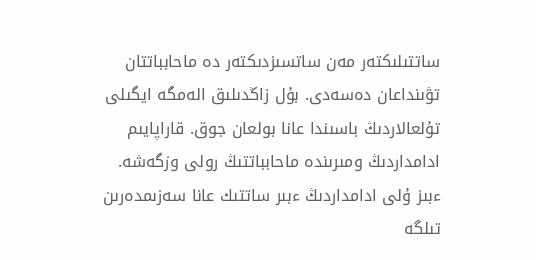ساتتىلىكتەر مەن ساتسىزدىكتەر دە ماحابباتتان تۋىنداعان دەسەدى. بۇل زاڭدىلىق الەمگە ايگىلى تۇلعالاردىڭ باسىندا عانا بولعان جوق. قاراپايىم ادامداردىڭ ومىرىندە ماحابباتتىڭ رولى وزگەشە. ءبىز ۇلى ادامداردىڭ ءبىر ساتتىك عانا سەزىمدەرىن تىلگە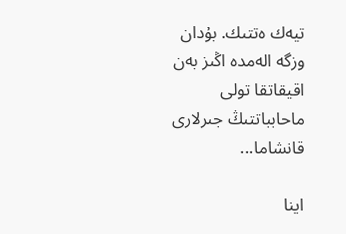تيەك ەتتىك. بۇدان وزگە الەمدە اڭىز بەن اقيقاتقا تولى ماحابباتتىڭ جىرلارى قانشاما...

اينا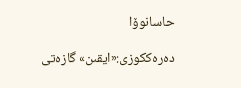حاسانوۆا

دەرەككوزى:«ايقىن» گازەتى